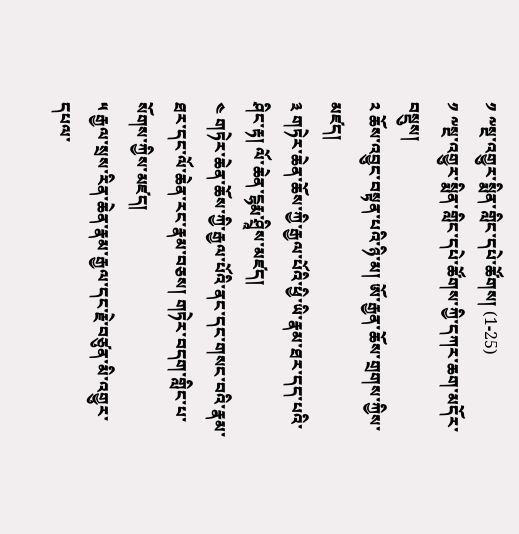༡ ༸སྔ་འགྱུར་སྨིན་གླིང་དཔེ་ཚོགས། (1-25)
༡ ༸སྔ་འགྱུར་སྨིན་གླིང་དཔེ་ཚོགས་ཀྱི་དཀར་ཆག་མདོར་བསྡུས།
༢ ཆོས་འབྱུང་བསྟན་པའི་ཉི་མ། ཨོ་རྒྱན་ཆོས་གྲགས་ཀྱིས་མཛད།
༣ གཏེར་ཆེན་ཆོས་ཀྱི་རྒྱལ་པོའི་ཕྱི་ཡི་རྣམ་ཐར་དད་པའི་ཤིང་རྟ། ལོ་ཆེན་ངྷརྨ་ཤྲཱིས་མཛད།
༤ གཏེར་ཆེན་ཆོས་ཀྱི་རྒྱལ་པོའི་ནང་དང་གསང་བའི་རྣམ་ཐར་དང་ལོ་ཆེན་རང་རྣམ་བཅས། གཏེར་བདག་གླིང་པ་སོགས་ཀྱིས་མཛད།
༥ རྒྱལ་སྲས་རིན་ཆེན་རྣམ་རྒྱལ་དང་རྗེ་བཙུན་མི་འགྱུར་དཔལ་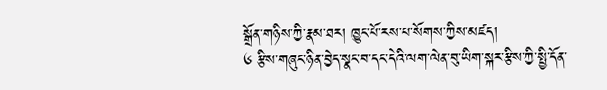སྒྲོན་གཉིས་ཀྱི་རྣམ་ཐར། ཁྱུང་པོ་རས་པ་སོགས་ཀྱིས་མཛད།
༦ རྩིས་གཞུང་ཉིན་བྱེད་སྣང་བ་དང་དེའི་ལག་ལེན་བུ་ཡིག་སྐར་རྩིས་ཀྱི་སྤྱི་དོན་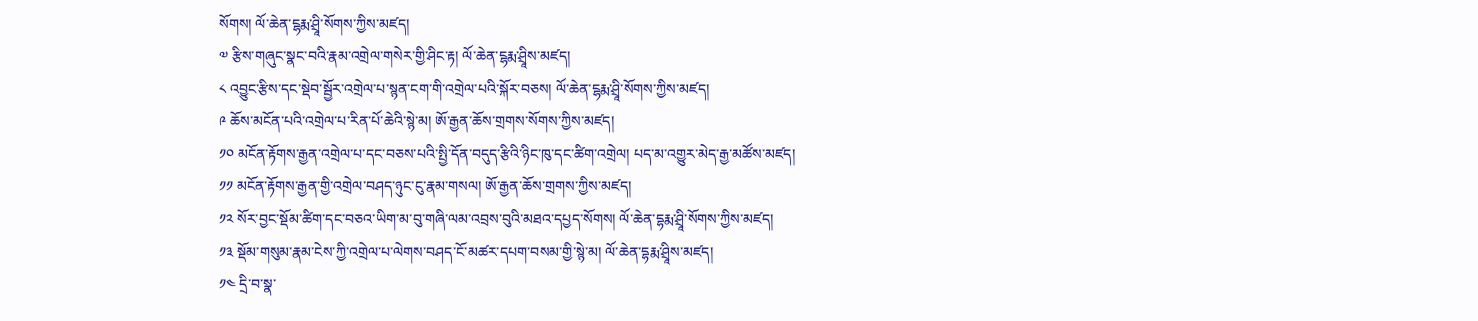སོགས། ལོ་ཆེན་ངྷརྨ་ཤྲཱི་སོགས་ཀྱིས་མཛད།
༧ རྩིས་གཞུང་སྣང་བའི་རྣམ་འགྲེལ་གསེར་གྱི་ཤིང་རྟ། ལོ་ཆེན་ངྷརྨ་ཤྲཱིས་མཛད།
༨ འབྱུང་རྩིས་དང་སྡེབ་སྦྱོར་འགྲེལ་པ་སྙན་ངག་གི་འགྲེལ་པའི་སྐོར་བཅས། ལོ་ཆེན་ངྷརྨ་ཤྲཱི་སོགས་ཀྱིས་མཛད།
༩ ཆོས་མངོན་པའི་འགྲེལ་པ་རིན་པོ་ཆེའི་སྙེ་མ། ཨོ་རྒྱན་ཆོས་གྲགས་སོགས་ཀྱིས་མཛད།
༡༠ མངོན་རྟོགས་རྒྱན་འགྲེལ་པ་དང་བཅས་པའི་སྤྱི་དོན་བདུད་རྩིའི་ཉིང་ཁུ་དང་ཚིག་འགྲེལ། པད་མ་འགྱུར་མེད་རྒྱ་མཚོས་མཛད།
༡༡ མངོན་རྟོགས་རྒྱན་གྱི་འགྲེལ་བཤད་ཉུང་ངུ་རྣམ་གསལ། ཨོ་རྒྱན་ཆོས་གྲགས་ཀྱིས་མཛད།
༡༢ སོར་བྱང་སྡོམ་ཚིག་དང་བཅའ་ཡིག་མ་བུ་གཞི་ལམ་འབྲས་བུའི་མཐའ་དཔྱད་སོགས། ལོ་ཆེན་དྷརྨ་ཤྲཱི་སོགས་ཀྱིས་མཛད།
༡༣ སྡོམ་གསུམ་རྣམ་ངེས་ཀྱི་འགྲེལ་པ་ལེགས་བཤད་ངོ་མཚར་དཔག་བསམ་གྱི་སྙེ་མ། ལོ་ཆེན་དྷརྨ་ཤྲཱིས་མཛད།
༡༤ དྲི་བ་སྣ་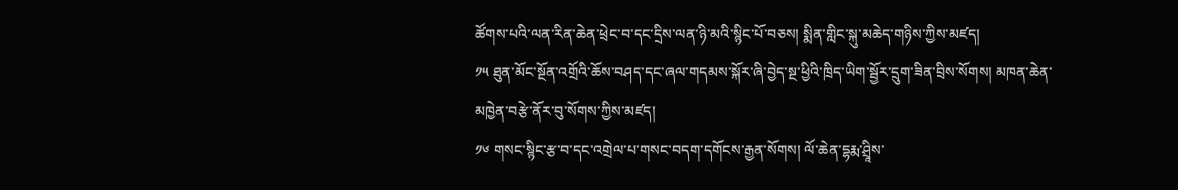ཚོགས་པའི་ལན་རིན་ཆེན་ཕྲེང་བ་དང་དྲིས་ལན་ཉི་མའི་སྙིང་པོ་བཅས། སྨིན་གླིང་སྐུ་མཆེད་གཉིས་ཀྱིས་མཛད།
༡༥ ཐུན་མོང་སྔོན་འགྲོའི་ཆོས་བཤད་དང་ཞལ་གདམས་སྐོར་ཞི་བྱེད་སྔ་ཕྱིའི་ཁྲིད་ཡིག་སྦྱོར་དྲུག་ཟིན་བྲིས་སོགས། མཁན་ཆེན་མཁྱེན་བརྩེ་ནོར་བུ་སོགས་ཀྱིས་མཛད།
༡༦ གསང་སྙིང་རྩ་བ་དང་འགྲེལ་པ་གསང་བདག་དགོངས་རྒྱན་སོགས། ལོ་ཆེན་དྷརྨ་ཤྲཱིས་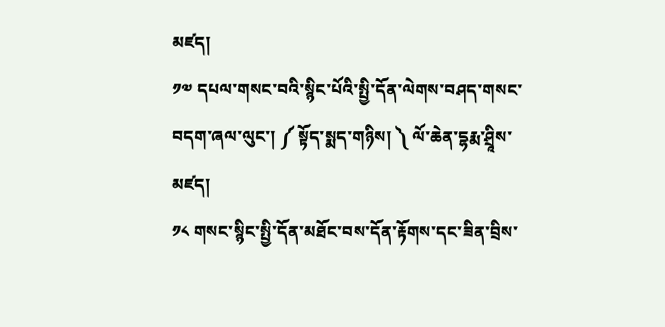མཛད།
༡༧ དཔལ་གསང་བའི་སྙིང་པོའི་སྤྱི་དོན་ལེགས་བཤད་གསང་བདག་ཞལ་ལུང་། ༼ སྟོད་སྨད་གཉིས། ༽ ལོ་ཆེན་དྷརྨ་ཤྲཱིས་མཛད།
༡༨ གསང་སྙིང་སྤྱི་དོན་མཐོང་བས་དོན་རྟོགས་དང་ཟིན་བྲིས་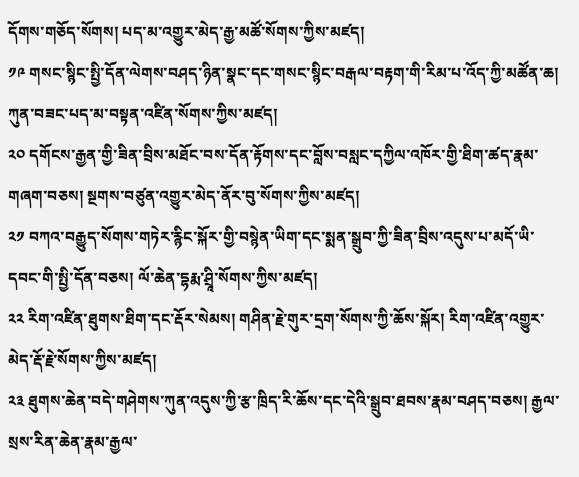དོགས་གཅོད་སོགས། པད་མ་འགྱུར་མེད་རྒྱ་མཚོ་སོགས་ཀྱིས་མཛད།
༡༩ གསང་སྙིང་སྤྱི་དོན་ལེགས་བཤད་ཉིན་སྣང་དང་གསང་སྙིང་བརྒལ་བརྟག་གི་རིམ་པ་འོད་ཀྱི་མཚོན་ཆ། ཀུན་བཟང་པད་མ་བསྟན་འཛིན་སོགས་ཀྱིས་མཛད།
༢༠ དགོངས་རྒྱན་གྱི་ཟིན་བྲིས་མཐོང་བས་དོན་རྟོགས་དང་བློས་བསླང་དཀྱིལ་འཁོར་གྱི་ཐིག་ཚད་རྣམ་གཞག་བཅས། སྔགས་བཙུན་འགྱུར་མེད་ནོར་བུ་སོགས་ཀྱིས་མཛད།
༢༡ བཀའ་བརྒྱུད་སོགས་གཏེར་རྙིང་སྐོར་གྱི་བསྙེན་ཡིག་དང་སྨན་སྒྲུབ་ཀྱི་ཟིན་བྲིས་འདུས་པ་མདོ་ཡི་དབང་གི་སྤྱི་དོན་བཅས། ལོ་ཆེན་དྷརྨ་ཤྲཱི་སོགས་ཀྱིས་མཛད།
༢༢ རིག་འཛིན་ཐུགས་ཐིག་དང་རྡོར་སེམས། གཤིན་རྗེ་གུར་དྲག་སོགས་ཀྱི་ཆོས་སྐོར། རིག་འཛིན་འགྱུར་མེད་རྡོ་རྗེ་སོགས་ཀྱིས་མཛད།
༢༣ ཐུགས་ཆེན་བདེ་གཤེགས་ཀུན་འདུས་ཀྱི་རྩ་ཁྲིད་རི་ཆོས་དང་དེའི་སྒྲུབ་ཐབས་རྣམ་བཤད་བཅས། རྒྱལ་སྲས་རིན་ཆེན་རྣམ་རྒྱལ་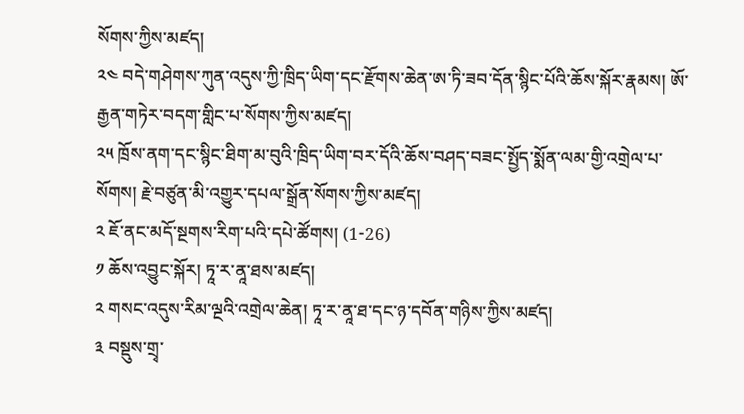སོགས་ཀྱིས་མཛད།
༢༤ བདེ་གཤེགས་ཀུན་འདུས་ཀྱི་ཁྲིད་ཡིག་དང་རྫོགས་ཆེན་ཨ་ཏི་ཟབ་དོན་སྙིང་པོའི་ཆོས་སྐོར་རྣམས། ཨོ་རྒྱན་གཏེར་བདག་གླིང་པ་སོགས་ཀྱིས་མཛད།
༢༥ ཁྲོས་ནག་དང་སྙིང་ཐིག་མ་བུའི་ཁྲིད་ཡིག་བར་དོའི་ཆོས་བཤད་བཟང་སྤྱོད་སྨོན་ལམ་གྱི་འགྲེལ་པ་སོགས། རྗེ་བཙུན་མི་འགྱུར་དཔལ་སྒྲོན་སོགས་ཀྱིས་མཛད།
༢ ཇོ་ནང་མདོ་སྔགས་རིག་པའི་དཔེ་ཚོགས། (1-26)
༡ ཆོས་འབྱུང་སྐོར། ཏཱ་ར་ནཱ་ཐས་མཛད།
༢ གསང་འདུས་རིམ་ལྔའི་འགྲེལ་ཆེན། ཏཱ་ར་ནཱ་ཐ་དང་ཉ་དབོན་གཉིས་ཀྱིས་མཛད།
༣ བསྡུས་གྲྭ་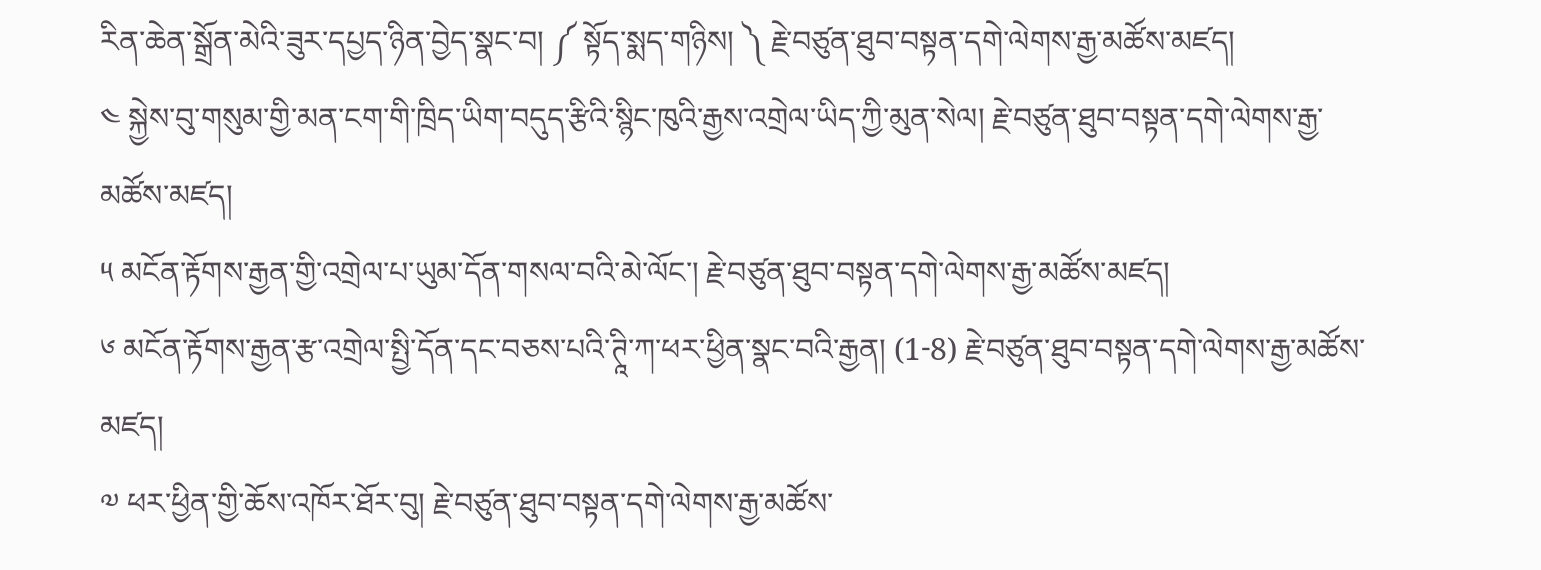རིན་ཆེན་སྒྲོན་མེའི་ཟུར་དཔྱད་ཉིན་བྱེད་སྣང་བ། ༼ སྟོད་སྨད་གཉིས། ༽ རྗེ་བཙུན་ཐུབ་བསྟན་དགེ་ལེགས་རྒྱ་མཚོས་མཛད།
༤ སྐྱེས་བུ་གསུམ་གྱི་མན་ངག་གི་ཁྲིད་ཡིག་བདུད་རྩིའི་སྙིང་ཁུའི་རྒྱས་འགྲེལ་ཡིད་ཀྱི་མུན་སེལ། རྗེ་བཙུན་ཐུབ་བསྟན་དགེ་ལེགས་རྒྱ་མཚོས་མཛད།
༥ མངོན་རྟོགས་རྒྱན་གྱི་འགྲེལ་པ་ཡུམ་དོན་གསལ་བའི་མེ་ལོང་། རྗེ་བཙུན་ཐུབ་བསྟན་དགེ་ལེགས་རྒྱ་མཚོས་མཛད།
༦ མངོན་རྟོགས་རྒྱན་རྩ་འགྲེལ་སྤྱི་དོན་དང་བཅས་པའི་ཊཱི་ཀ་ཕར་ཕྱིན་སྣང་བའི་རྒྱན། (1-8) རྗེ་བཙུན་ཐུབ་བསྟན་དགེ་ལེགས་རྒྱ་མཚོས་མཛད།
༧ ཕར་ཕྱིན་གྱི་ཆོས་འཁོར་ཐོར་བུ། རྗེ་བཙུན་ཐུབ་བསྟན་དགེ་ལེགས་རྒྱ་མཚོས་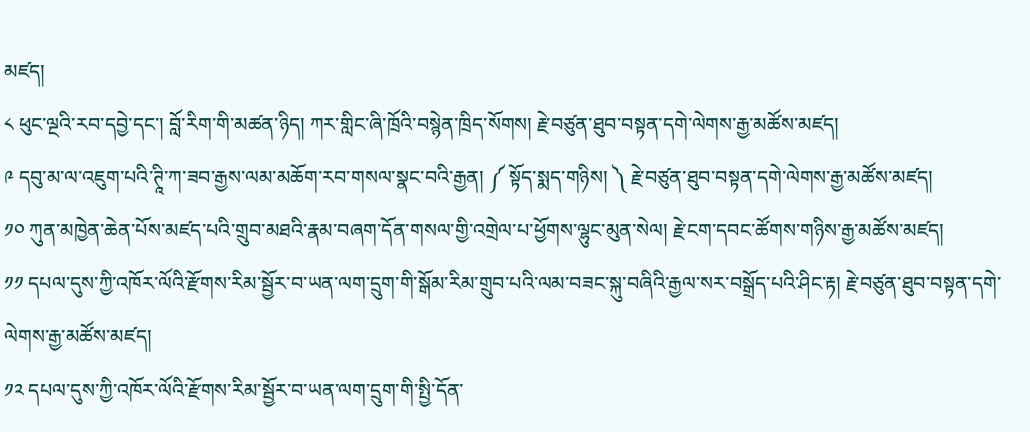མཛད།
༨ ཕུང་ལྔའི་རབ་དབྱེ་དང་། བློ་རིག་གི་མཚན་ཉིད། ཀར་གླིང་ཞི་ཁྲོའི་བསྙེན་ཁྲིད་སོགས། རྗེ་བཙུན་ཐུབ་བསྟན་དགེ་ལེགས་རྒྱ་མཚོས་མཛད།
༩ དབུ་མ་ལ་འཇུག་པའི་ཊཱི་ཀ་ཟབ་རྒྱས་ལམ་མཆོག་རབ་གསལ་སྣང་བའི་རྒྱན། ༼ སྟོད་སྨད་གཉིས། ༽ རྗེ་བཙུན་ཐུབ་བསྟན་དགེ་ལེགས་རྒྱ་མཚོས་མཛད།
༡༠ ཀུན་མཁྱེན་ཆེན་པོས་མཛད་པའི་གྲུབ་མཐའི་རྣམ་བཞག་དོན་གསལ་གྱི་འགྲེལ་པ་ཕྱོགས་ལྷུང་མུན་སེལ། རྗེ་ངག་དབང་ཚོགས་གཉིས་རྒྱ་མཚོས་མཛད།
༡༡ དཔལ་དུས་ཀྱི་འཁོར་ལོའི་རྫོགས་རིམ་སྦྱོར་བ་ཡན་ལག་དྲུག་གི་སྒོམ་རིམ་གྲུབ་པའི་ལམ་བཟང་སྐུ་བཞིའི་རྒྱལ་སར་བསྒྲོད་པའི་ཤིང་རྟ། རྗེ་བཙུན་ཐུབ་བསྟན་དགེ་ལེགས་རྒྱ་མཚོས་མཛད།
༡༢ དཔལ་དུས་ཀྱི་འཁོར་ལོའི་རྫོགས་རིམ་སྦྱོར་བ་ཡན་ལག་དྲུག་གི་སྤྱི་དོན་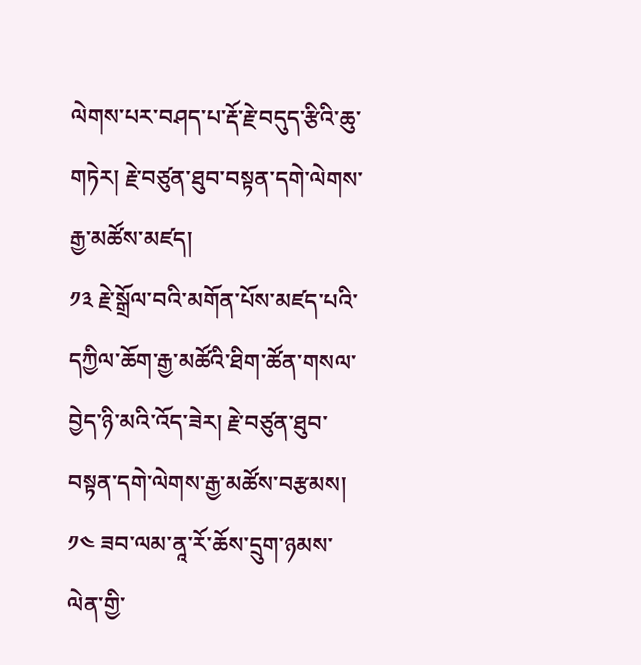ལེགས་པར་བཤད་པ་རྡོ་རྗེ་བདུད་རྩིའི་ཆུ་གཏེར། རྗེ་བཙུན་ཐུབ་བསྟན་དགེ་ལེགས་རྒྱ་མཚོས་མཛད།
༡༣ རྗེ་སྒྲོལ་བའི་མགོན་པོས་མཛད་པའི་དཀྱིལ་ཆོག་རྒྱ་མཚོའི་ཐིག་ཚོན་གསལ་བྱེད་ཉི་མའི་འོད་ཟེར། རྗེ་བཙུན་ཐུབ་བསྟན་དགེ་ལེགས་རྒྱ་མཚོས་བརྩམས།
༡༤ ཟབ་ལམ་ནཱ་རོ་ཆོས་དྲུག་ཉམས་ལེན་གྱི་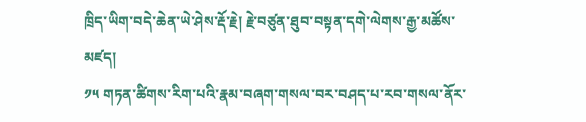ཁྲིད་ཡིག་བདེ་ཆེན་ཡེ་ཤེས་རྡོ་རྗེ། རྗེ་བཙུན་ཐུབ་བསྟན་དགེ་ལེགས་རྒྱ་མཚོས་མཛད།
༡༥ གཏན་ཚིགས་རིག་པའི་རྣམ་བཞག་གསལ་བར་བཤད་པ་རབ་གསལ་ནོར་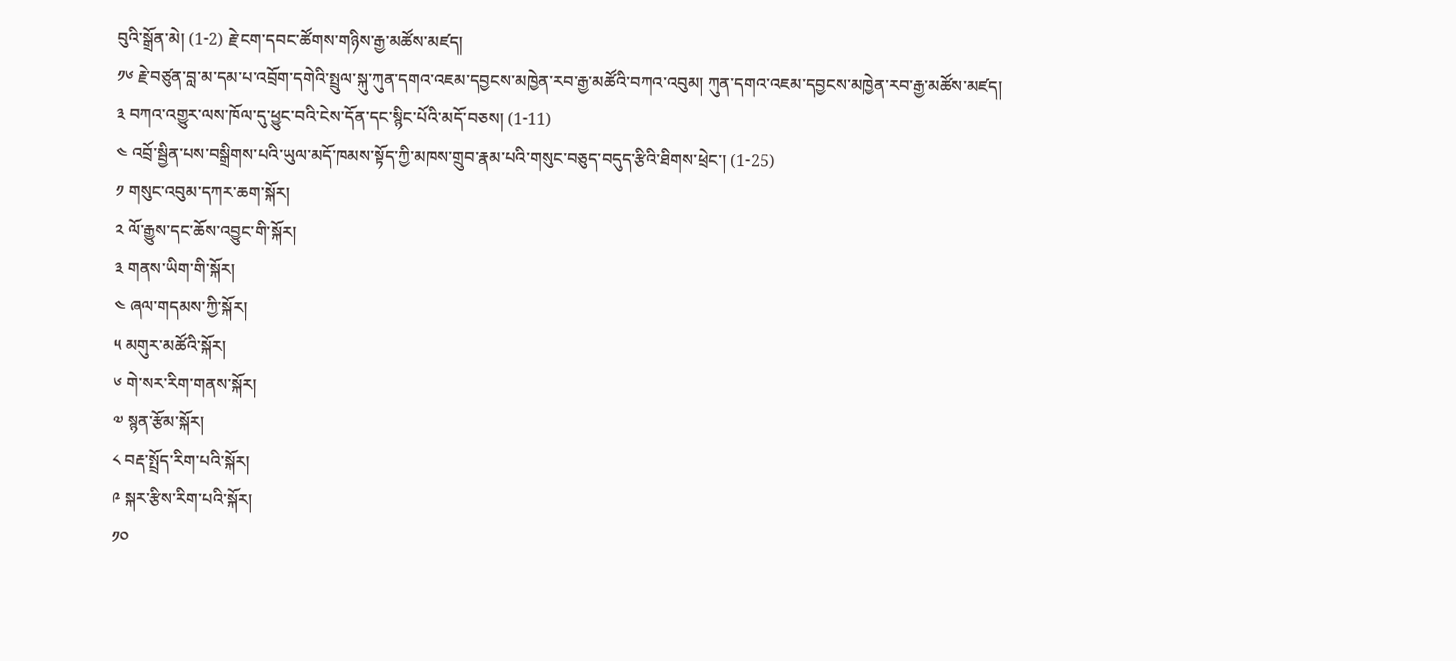བུའི་སྒྲོན་མེ། (1-2) རྗེ་ངག་དབང་ཚོགས་གཉིས་རྒྱ་མཚོས་མཛད།
༡༦ རྗེ་བཙུན་བླ་མ་དམ་པ་འབྲོག་དགེའི་སྤྲུལ་སྐུ་ཀུན་དགའ་འཇམ་དབྱངས་མཁྱེན་རབ་རྒྱ་མཚོའི་བཀའ་འབུམ། ཀུན་དགའ་འཇམ་དབྱངས་མཁྱེན་རབ་རྒྱ་མཚོས་མཛད།
༣ བཀའ་འགྱུར་ལས་ཁོལ་དུ་ཕྱུང་བའི་ངེས་དོན་དང་སྙིང་པོའི་མདོ་བཅས། (1-11)
༤ འབྲོ་སྦྱིན་པས་བསྒྲིགས་པའི་ཡུལ་མདོ་ཁམས་སྟོད་ཀྱི་མཁས་གྲུབ་རྣམ་པའི་གསུང་བཅུད་བདུད་རྩིའི་ཐིགས་ཕྲེང་། (1-25)
༡ གསུང་འབུམ་དཀར་ཆག་སྐོར།
༢ ལོ་རྒྱུས་དང་ཆོས་འབྱུང་གི་སྐོར།
༣ གནས་ཡིག་གི་སྐོར།
༤ ཞལ་གདམས་ཀྱི་སྐོར།
༥ མགུར་མཚོའི་སྐོར།
༦ གེ་སར་རིག་གནས་སྐོར།
༧ སྙན་རྩོམ་སྐོར།
༨ བརྡ་སྤྲོད་རིག་པའི་སྐོར།
༩ སྐར་རྩིས་རིག་པའི་སྐོར།
༡༠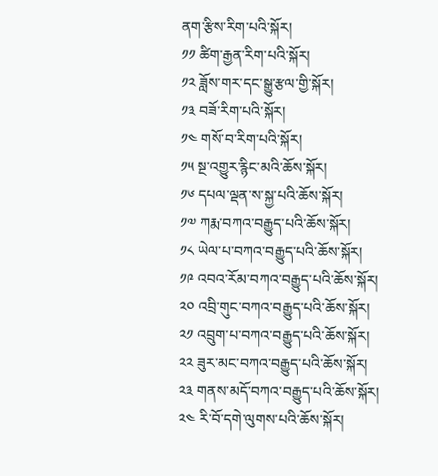ནག་རྩིས་རིག་པའི་སྐོར།
༡༡ ཚིག་རྒྱན་རིག་པའི་སྐོར།
༡༢ ཟློས་གར་དང་སྒྱུ་རྩལ་གྱི་སྐོར།
༡༣ བཟོ་རིག་པའི་སྐོར།
༡༤ གསོ་བ་རིག་པའི་སྐོར།
༡༥ སྔ་འགྱུར་རྙིང་མའི་ཆོས་སྐོར།
༡༦ དཔལ་ལྡན་ས་སྐྱ་པའི་ཆོས་སྐོར།
༡༧ ཀརྨ་བཀའ་བརྒྱུད་པའི་ཆོས་སྐོར།
༡༨ ཡེལ་པ་བཀའ་བརྒྱུད་པའི་ཆོས་སྐོར།
༡༩ འབའ་རོམ་བཀའ་བརྒྱུད་པའི་ཆོས་སྐོར།
༢༠ འབྲི་གུང་བཀའ་བརྒྱུད་པའི་ཆོས་སྐོར།
༢༡ འབྲུག་པ་བཀའ་བརྒྱུད་པའི་ཆོས་སྐོར།
༢༢ ཟུར་མང་བཀའ་བརྒྱུད་པའི་ཆོས་སྐོར།
༢༣ གནས་མདོ་བཀའ་བརྒྱུད་པའི་ཆོས་སྐོར།
༢༤ རི་བོ་དགེ་ལུགས་པའི་ཆོས་སྐོར།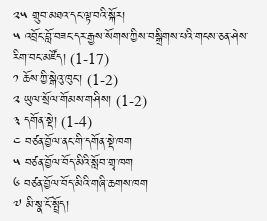༢༥ གྲུབ་མཐའ་དང་ལྟ་བའི་སྐོར།
༥ འབྲོང་བློ་བཟང་དར་རྒྱས་སོགས་ཀྱིས་བསྒྲིགས་པའི་གངས་ཅན་ཤེས་རིག་བང་མཛོད། (1-17)
༡ ཆོས་ཀྱི་སྒེའུ་ཁུང་། (1-2)
༢ ཡུལ་སྲོལ་གོམས་གཤིས། (1-2)
༣ དགོན་སྡེ། (1-4)
༤ བཙན་བྱོལ་ནང་གི་དགོན་སྡེ་ཁག
༥ བཙན་བྱོལ་བོད་མིའི་སློབ་གྲྭ་ཁག
༦ བཙན་བྱོལ་བོད་མིའི་གཞི་ཆགས་ཁག
༧ མི་སྣ་ངོ་སྤྲོད།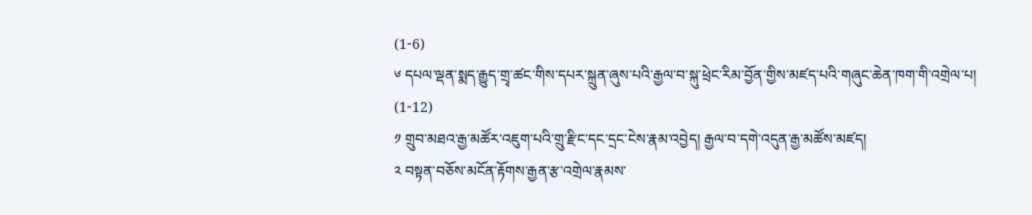(1-6)
༦ དཔལ་ལྡན་སྨད་རྒྱུད་གྲྭ་ཚང་གིས་དཔར་སྐྲུན་ཞུས་པའི་རྒྱལ་བ་སྐུ་ཕྲེང་རིམ་བྱོན་གྱིས་མཛད་པའི་གཞུང་ཆེན་ཁག་གི་འགྲེལ་པ། (1-12)
༡ གྲུབ་མཐའ་རྒྱ་མཚོར་འཇུག་པའི་གྲུ་རྫིང་དང་དྲང་ངེས་རྣམ་འབྱེད། རྒྱལ་བ་དགེ་འདུན་རྒྱ་མཚོས་མཛད།
༢ བསྟན་བཅོས་མངོན་རྟོགས་རྒྱན་རྩ་འགྲེལ་རྣམས་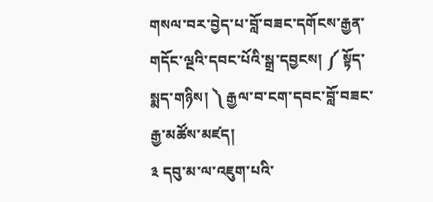གསལ་བར་བྱེད་པ་བློ་བཟང་དགོངས་རྒྱན་གདོང་ལྔའི་དབང་པོའི་སྒྲ་དབྱངས། ༼ སྟོད་སྨད་གཉིས། ༽ རྒྱལ་བ་ངག་དབང་བློ་བཟང་རྒྱ་མཚོས་མཛད།
༣ དབུ་མ་ལ་འཇུག་པའི་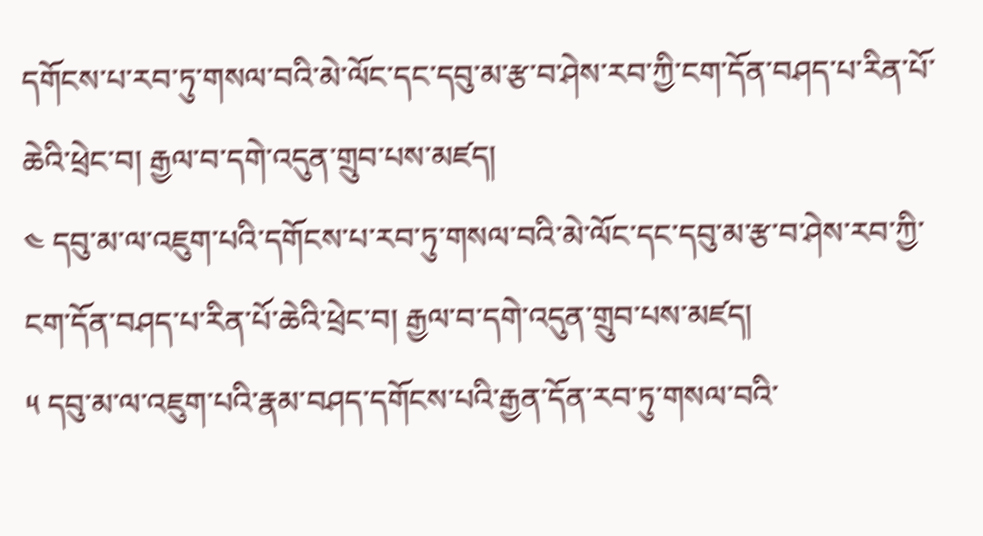དགོངས་པ་རབ་ཏུ་གསལ་བའི་མེ་ལོང་དང་དབུ་མ་རྩ་བ་ཤེས་རབ་ཀྱི་ངག་དོན་བཤད་པ་རིན་པོ་ཆེའི་ཕྲེང་བ། རྒྱལ་བ་དགེ་འདུན་གྲུབ་པས་མཛད།
༤ དབུ་མ་ལ་འཇུག་པའི་དགོངས་པ་རབ་ཏུ་གསལ་བའི་མེ་ལོང་དང་དབུ་མ་རྩ་བ་ཤེས་རབ་ཀྱི་ངག་དོན་བཤད་པ་རིན་པོ་ཆེའི་ཕྲེང་བ། རྒྱལ་བ་དགེ་འདུན་གྲུབ་པས་མཛད།
༥ དབུ་མ་ལ་འཇུག་པའི་རྣམ་བཤད་དགོངས་པའི་རྒྱན་དོན་རབ་ཏུ་གསལ་བའི་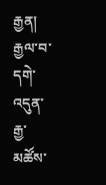རྒྱན། རྒྱལ་བ་དགེ་འདུན་རྒྱ་མཚོས་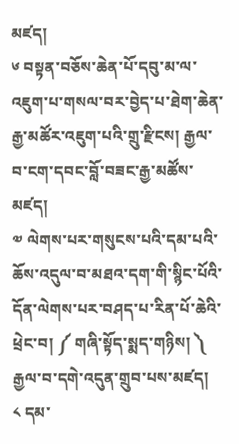མཛད།
༦ བསྟན་བཅོས་ཆེན་པོ་དབུ་མ་ལ་འཇུག་པ་གསལ་བར་བྱེད་པ་ཐེག་ཆེན་རྒྱ་མཚོར་འཇུག་པའི་གྲུ་རྫིངས། རྒྱལ་བ་ངག་དབང་བློ་བཟང་རྒྱ་མཚོས་མཛད།
༧ ལེགས་པར་གསུངས་པའི་དམ་པའི་ཆོས་འདུལ་བ་མཐའ་དག་གི་སྙིང་པོའི་དོན་ལེགས་པར་བཤད་པ་རིན་པོ་ཆེའི་ཕྲེང་བ། ༼ གཞི་སྟོད་སྨད་གཉིས། ༽ རྒྱལ་བ་དགེ་འདུན་གྲུབ་པས་མཛད།
༨ དམ་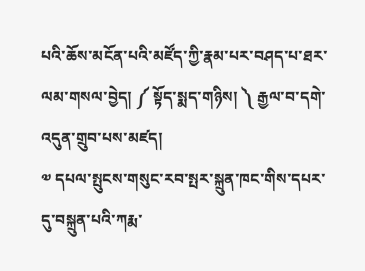པའི་ཆོས་མངོན་པའི་མཛོད་ཀྱི་རྣམ་པར་བཤད་པ་ཐར་ལམ་གསལ་བྱེད། ༼ སྟོད་སྨད་གཉིས། ༽ རྒྱལ་བ་དགེ་འདུན་གྲུབ་པས་མཛད།
༧ དཔལ་སྤུངས་གསུང་རབ་སྤར་སྐྲུན་ཁང་གིས་དཔར་དུ་བསྐྲུན་པའི་ཀརྨ་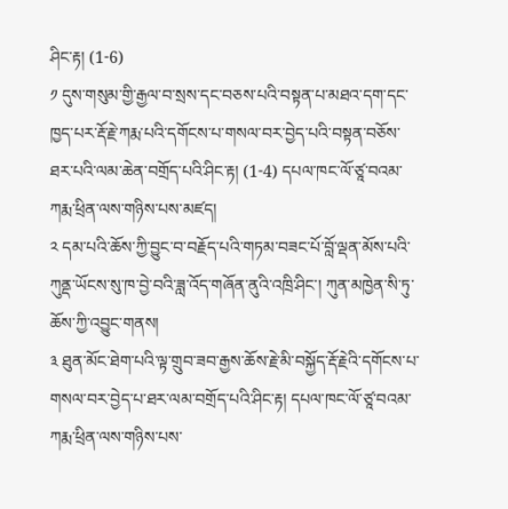ཤིང་རྟ། (1-6)
༡ དུས་གསུམ་གྱི་རྒྱལ་བ་སྲས་དང་བཅས་པའི་བསྟན་པ་མཐའ་དག་དང་ཁྱད་པར་རྡོ་རྗེ་ཀརྨ་པའི་དགོངས་པ་གསལ་བར་བྱེད་པའི་བསྟན་བཅོས་ཐར་པའི་ལམ་ཆེན་བགྲོད་པའི་ཤིང་རྟ། (1-4) དཔལ་ཁང་ལོ་ཙཱ་བའམ་ཀརྨ་ཕྲིན་ལས་གཉིས་པས་མཛད།
༢ དམ་པའི་ཆོས་ཀྱི་བྱུང་བ་བརྗོད་པའི་གཏམ་བཟང་པོ་བློ་ལྡན་མོས་པའི་ཀུནྡ་ཡོངས་སུ་ཁ་བྱེ་བའི་ཟླ་འོད་གཞོན་ནུའི་འཁྲི་ཤིང་། ཀུན་མཁྱེན་སི་ཏུ་ཆོས་ཀྱི་འབྱུང་གནས།
༣ ཐུན་མོང་ཐེག་པའི་ལྟ་གྲུབ་ཟབ་རྒྱས་ཆོས་རྗེ་མི་བསྐྱོད་རྡོ་རྗེའི་དགོངས་པ་གསལ་བར་བྱེད་པ་ཐར་ལམ་བགྲོད་པའི་ཤིང་རྟ། དཔལ་ཁང་ལོ་ཙཱ་བའམ་ཀརྨ་ཕྲིན་ལས་གཉིས་པས་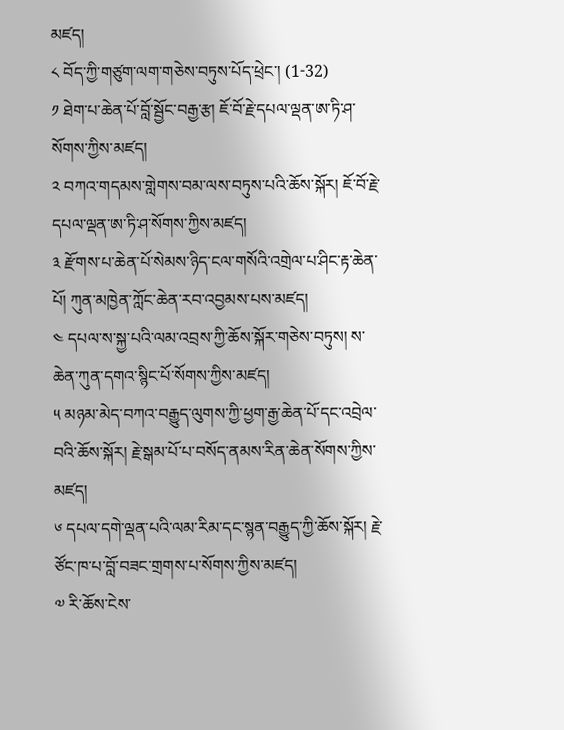མཛད།
༨ བོད་ཀྱི་གཙུག་ལག་གཅེས་བཏུས་པོད་ཕྲེང་། (1-32)
༡ ཐེག་པ་ཆེན་པོ་བློ་སྦྱོང་བརྒྱ་རྩ། ཇོ་བོ་རྗེ་དཔལ་ལྡན་ཨ་ཏི་ཤ་སོགས་ཀྱིས་མཛད།
༢ བཀའ་གདམས་གླེགས་བམ་ལས་བཏུས་པའི་ཆོས་སྐོར། ཇོ་བོ་རྗེ་དཔལ་ལྡན་ཨ་ཏི་ཤ་སོགས་ཀྱིས་མཛད།
༣ རྫོགས་པ་ཆེན་པོ་སེམས་ཉིད་ངལ་གསོའི་འགྲེལ་པ་ཤིང་རྟ་ཆེན་པོ། ཀུན་མཁྱེན་ཀློང་ཆེན་རབ་འབྱམས་པས་མཛད།
༤ དཔལ་ས་སྐྱ་པའི་ལམ་འབྲས་ཀྱི་ཆོས་སྐོར་གཅེས་བཏུས། ས་ཆེན་ཀུན་དགའ་སྙིང་པོ་སོགས་ཀྱིས་མཛད།
༥ མཉམ་མེད་བཀའ་བརྒྱུད་ལུགས་ཀྱི་ཕྱག་རྒྱ་ཆེན་པོ་དང་འབྲེལ་བའི་ཆོས་སྐོར། རྗེ་སྒམ་པོ་པ་བསོད་ནམས་རིན་ཆེན་སོགས་ཀྱིས་མཛད།
༦ དཔལ་དགེ་ལྡན་པའི་ལམ་རིམ་དང་སྙན་བརྒྱུད་ཀྱི་ཆོས་སྐོར། རྗེ་ཙོང་ཁ་པ་བློ་བཟང་གྲགས་པ་སོགས་ཀྱིས་མཛད།
༧ རི་ཆོས་ངེས་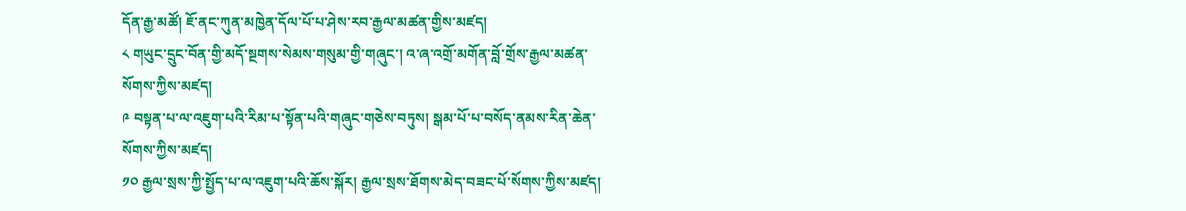དོན་རྒྱ་མཚོ། ཇོ་ནང་ཀུན་མཁྱེན་དོལ་པོ་པ་ཤེས་རབ་རྒྱལ་མཚན་གྱིས་མཛད།
༨ གཡུང་དྲུང་བོན་གྱི་མདོ་སྔགས་སེམས་གསུམ་གྱི་གཞུང་། འ་ཞ་འགྲོ་མགོན་བློ་གྲོས་རྒྱལ་མཚན་སོགས་ཀྱིས་མཛད།
༩ བསྟན་པ་ལ་འཇུག་པའི་རིམ་པ་སྟོན་པའི་གཞུང་གཅེས་བཏུས། སྒམ་པོ་པ་བསོད་ནམས་རིན་ཆེན་སོགས་ཀྱིས་མཛད།
༡༠ རྒྱལ་སྲས་ཀྱི་སྤྱོད་པ་ལ་འཇུག་པའི་ཆོས་སྐོར། རྒྱལ་སྲས་ཐོགས་མེད་བཟང་པོ་སོགས་ཀྱིས་མཛད།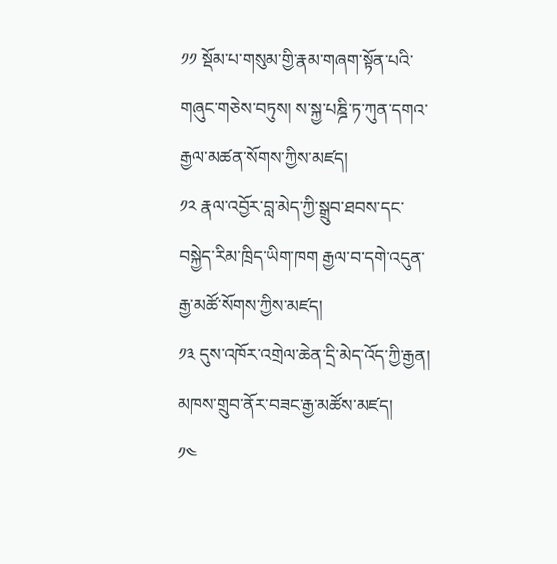༡༡ སྡོམ་པ་གསུམ་གྱི་རྣམ་གཞག་སྟོན་པའི་གཞུང་གཅེས་བཏུས། ས་སྐྱ་པཎྜི་ཏ་ཀུན་དགའ་རྒྱལ་མཚན་སོགས་ཀྱིས་མཛད།
༡༢ རྣལ་འབྱོར་བླ་མེད་ཀྱི་སྒྲུབ་ཐབས་དང་བསྐྱེད་རིམ་ཁྲིད་ཡིག་ཁག རྒྱལ་བ་དགེ་འདུན་རྒྱ་མཚོ་སོགས་ཀྱིས་མཛད།
༡༣ དུས་འཁོར་འགྲེལ་ཆེན་དྲི་མེད་འོད་ཀྱི་རྒྱན། མཁས་གྲུབ་ནོར་བཟང་རྒྱ་མཚོས་མཛད།
༡༤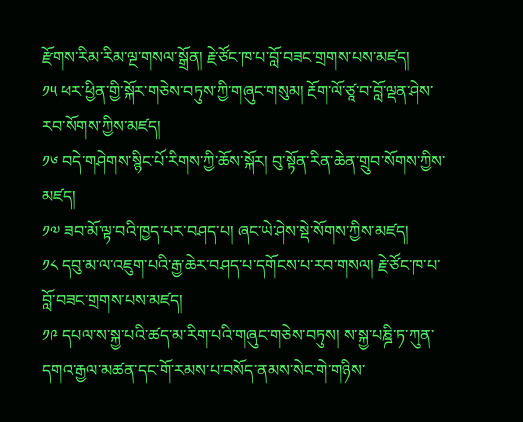རྫོགས་རིམ་རིམ་ལྔ་གསལ་སྒྲོན། རྗེ་ཙོང་ཁ་པ་བློ་བཟང་གྲགས་པས་མཛད།
༡༥ ཕར་ཕྱིན་གྱི་སྐོར་གཅེས་བཏུས་ཀྱི་གཞུང་གསུམ། རྔོག་ལོ་ཙཱ་བ་བློ་ལྡན་ཤེས་རབ་སོགས་ཀྱིས་མཛད།
༡༦ བདེ་གཤེགས་སྙིང་པོ་རིགས་ཀྱི་ཆོས་སྐོར། བུ་སྟོན་རིན་ཆེན་གྲུབ་སོགས་ཀྱིས་མཛད།
༡༧ ཟབ་མོ་ལྟ་བའི་ཁྱད་པར་བཤད་པ། ཞང་ཡེ་ཤེས་སྡེ་སོགས་ཀྱིས་མཛད།
༡༨ དབུ་མ་ལ་འཇུག་པའི་རྒྱ་ཆེར་བཤད་པ་དགོངས་པ་རབ་གསལ། རྗེ་ཙོང་ཁ་པ་བློ་བཟང་གྲགས་པས་མཛད།
༡༩ དཔལ་ས་སྐྱ་པའི་ཚད་མ་རིག་པའི་གཞུང་གཅེས་བཏུས། ས་སྐྱ་པཎྜི་ཏ་ཀུན་དགའ་རྒྱལ་མཚན་དང་གོ་རམས་པ་བསོད་ནམས་སེང་གེ་གཉིས་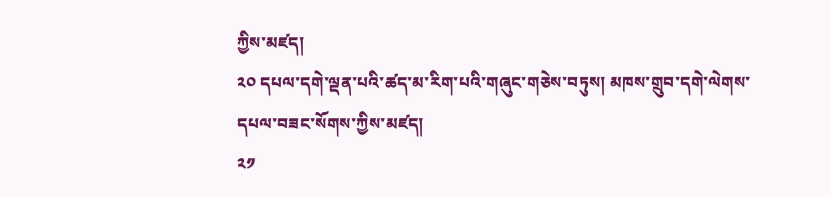ཀྱིས་མཛད།
༢༠ དཔལ་དགེ་ལྡན་པའི་ཚད་མ་རིག་པའི་གཞུང་གཅེས་བཏུས། མཁས་གྲུབ་དགེ་ལེགས་དཔལ་བཟང་སོགས་ཀྱིས་མཛད།
༢༡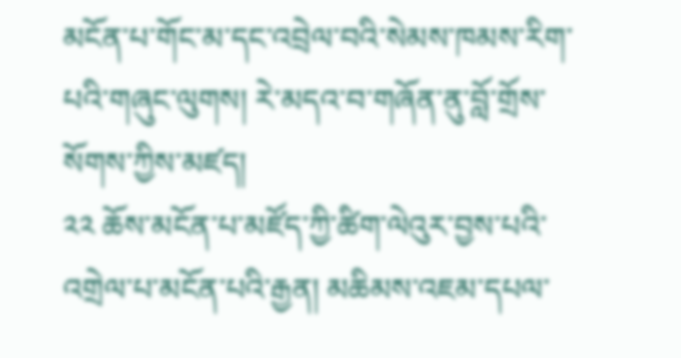མངོན་པ་གོང་མ་དང་འབྲེལ་བའི་སེམས་ཁམས་རིག་པའི་གཞུང་ལུགས། རེ་མདའ་བ་གཞོན་ནུ་བློ་གྲོས་སོགས་ཀྱིས་མཛད།
༢༢ ཆོས་མངོན་པ་མཛོད་ཀྱི་ཚིག་ལེའུར་བྱས་པའི་འགྲེལ་པ་མངོན་པའི་རྒྱན། མཆིམས་འཇམ་དཔལ་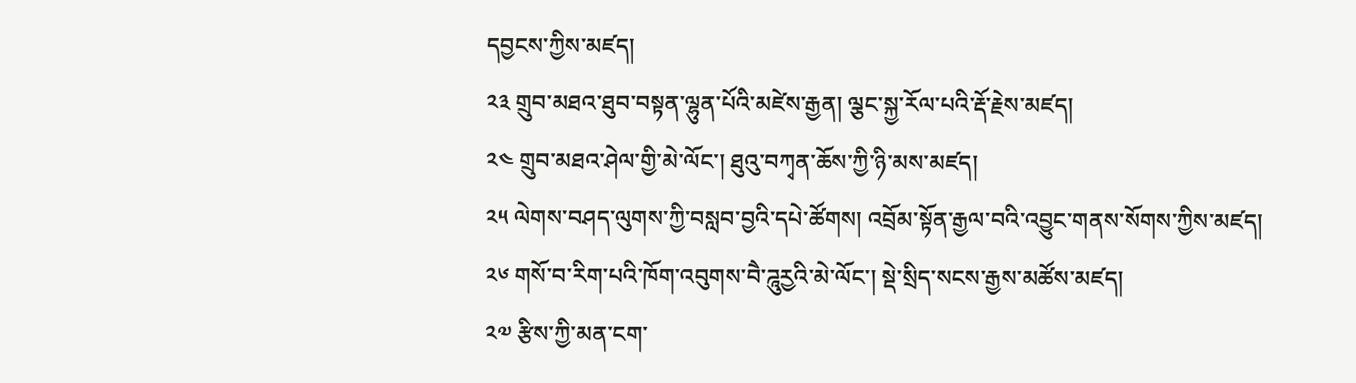དབྱངས་ཀྱིས་མཛད།
༢༣ གྲུབ་མཐའ་ཐུབ་བསྟན་ལྷུན་པོའི་མཛེས་རྒྱན། ལྕང་སྐྱ་རོལ་པའི་རྡོ་རྗེས་མཛད།
༢༤ གྲུབ་མཐའ་ཤེལ་གྱི་མེ་ལོང་། ཐུའུ་བཀྭན་ཆོས་ཀྱི་ཉི་མས་མཛད།
༢༥ ལེགས་བཤད་ལུགས་ཀྱི་བསླབ་བྱའི་དཔེ་ཚོགས། འབྲོམ་སྟོན་རྒྱལ་བའི་འབྱུང་གནས་སོགས་ཀྱིས་མཛད།
༢༦ གསོ་བ་རིག་པའི་ཁོག་འབུགས་བཻ་ཌཱུརྱའི་མེ་ལོང་། སྡེ་སྲིད་སངས་རྒྱས་མཚོས་མཛད།
༢༧ རྩིས་ཀྱི་མན་ངག་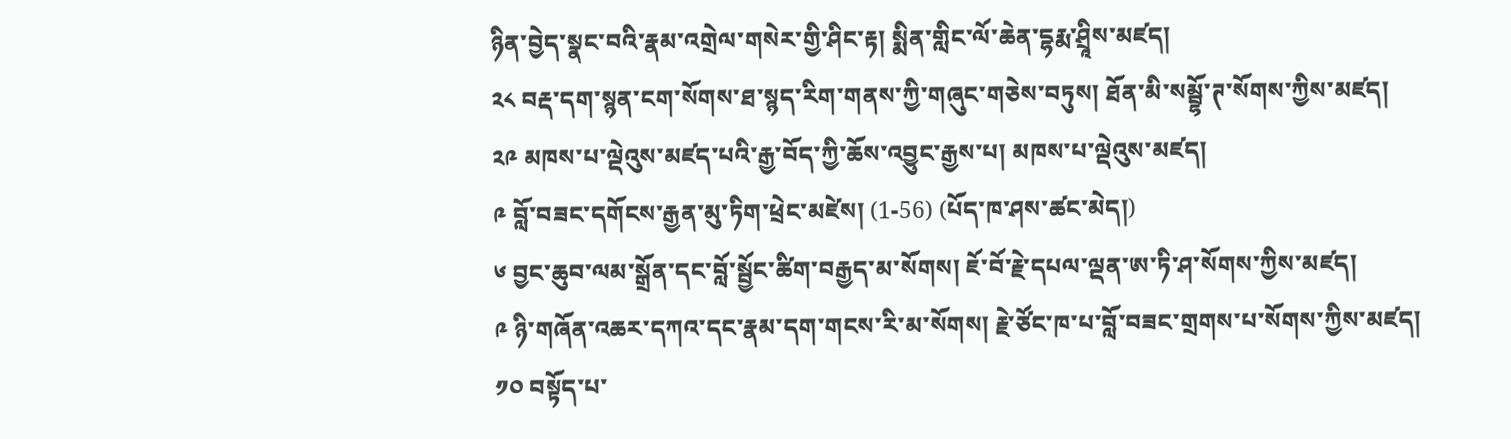ཉིན་བྱེད་སྣང་བའི་རྣམ་འགྲེལ་གསེར་གྱི་ཤིང་རྟ། སྨིན་གླིང་ལོ་ཆེན་དྷརྨ་ཤྲཱིས་མཛད།
༢༨ བརྡ་དག་སྙན་ངག་སོགས་ཐ་སྙད་རིག་གནས་ཀྱི་གཞུང་གཅེས་བཏུས། ཐོན་མི་སམྦྷོ་ཊ་སོགས་ཀྱིས་མཛད།
༢༩ མཁས་པ་ལྡེའུས་མཛད་པའི་རྒྱ་བོད་ཀྱི་ཆོས་འབྱུང་རྒྱས་པ། མཁས་པ་ལྡེའུས་མཛད།
༩ བློ་བཟང་དགོངས་རྒྱན་མུ་ཏིག་ཕྲེང་མཛེས། (1-56) (པོད་ཁ་ཤས་ཚང་མེད།)
༦ བྱང་ཆུབ་ལམ་སྒྲོན་དང་བློ་སྦྱོང་ཚིག་བརྒྱད་མ་སོགས། ཇོ་བོ་རྗེ་དཔལ་ལྡན་ཨ་ཏི་ཤ་སོགས་ཀྱིས་མཛད།
༩ ཉི་གཞོན་འཆར་དཀའ་དང་རྣམ་དག་གངས་རི་མ་སོགས། རྗེ་ཙོང་ཁ་པ་བློ་བཟང་གྲགས་པ་སོགས་ཀྱིས་མཛད།
༡༠ བསྟོད་པ་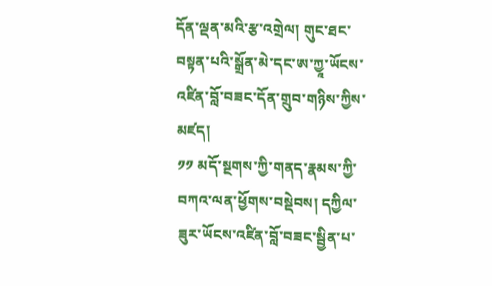དོན་ལྡན་མའི་རྩ་འགྲེལ། གུང་ཐང་བསྟན་པའི་སྒྲོན་མེ་དང་ཨ་ཀྱཱ་ཡོངས་འཛིན་བློ་བཟང་དོན་གྲུབ་གཉིས་ཀྱིས་མཛད།
༡༡ མདོ་སྔགས་ཀྱི་གནད་རྣམས་ཀྱི་བཀའ་ལན་ཕྱོགས་བསྡེབས། དཀྱིལ་ཟུར་ཡོངས་འཛིན་བློ་བཟང་སྦྱིན་པ་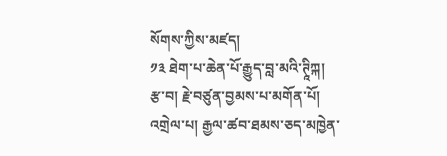སོགས་ཀྱིས་མཛད།
༡༣ ཐེག་པ་ཆེན་པོ་རྒྱུད་བླ་མའི་ཊཱིཀྐ། རྩ་བ། རྗེ་བཙུན་བྱམས་པ་མགོན་པོ། འགྲེལ་པ། རྒྱལ་ཚབ་ཐམས་ཅད་མཁྱེན་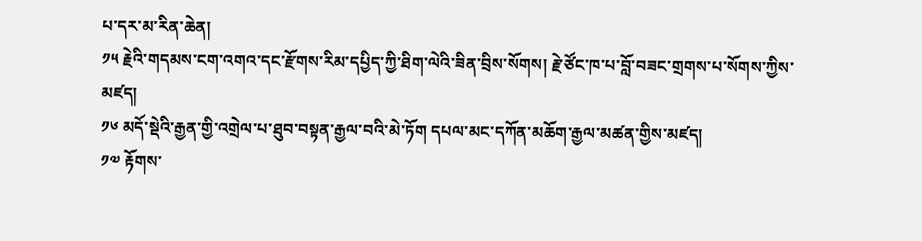པ་དར་མ་རིན་ཆེན།
༡༥ རྗེའི་གདམས་ངག་འགའ་དང་རྫོགས་རིམ་དཔྱིད་ཀྱི་ཐིག་ལེའི་ཟིན་བྲིས་སོགས། རྗེ་ཙོང་ཁ་པ་བློ་བཟང་གྲགས་པ་སོགས་ཀྱིས་མཛད།
༡༦ མདོ་སྡེའི་རྒྱན་གྱི་འགྲེལ་པ་ཐུབ་བསྟན་རྒྱལ་བའི་མེ་ཏོག དཔལ་མང་དཀོན་མཆོག་རྒྱལ་མཚན་གྱིས་མཛད།
༡༧ རྟོགས་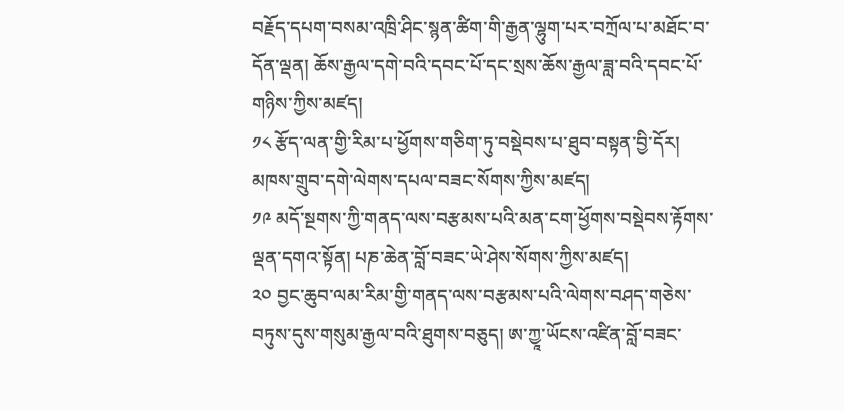བརྗོད་དཔག་བསམ་འཁྲི་ཤིང་སྙན་ཚིག་གི་རྒྱན་ལྷུག་པར་བཀྲོལ་པ་མཐོང་བ་དོན་ལྡན། ཆོས་རྒྱལ་དགེ་བའི་དབང་པོ་དང་སྲས་ཆོས་རྒྱལ་ཟླ་བའི་དབང་པོ་གཉིས་ཀྱིས་མཛད།
༡༨ རྩོད་ལན་གྱི་རིམ་པ་ཕྱོགས་གཅིག་ཏུ་བསྡེབས་པ་ཐུབ་བསྟན་བྱི་དོར། མཁས་གྲུབ་དགེ་ལེགས་དཔལ་བཟང་སོགས་ཀྱིས་མཛད།
༡༩ མདོ་སྔགས་ཀྱི་གནད་ལས་བརྩམས་པའི་མན་ངག་ཕྱོགས་བསྡེབས་རྟོགས་ལྡན་དགའ་སྟོན། པཎ་ཆེན་བློ་བཟང་ཡེ་ཤེས་སོགས་ཀྱིས་མཛད།
༢༠ བྱང་ཆུབ་ལམ་རིམ་གྱི་གནད་ལས་བརྩམས་པའི་ལེགས་བཤད་གཅེས་བཏུས་དུས་གསུམ་རྒྱལ་བའི་ཐུགས་བཅུད། ཨ་ཀྱཱ་ཡོངས་འཛིན་བློ་བཟང་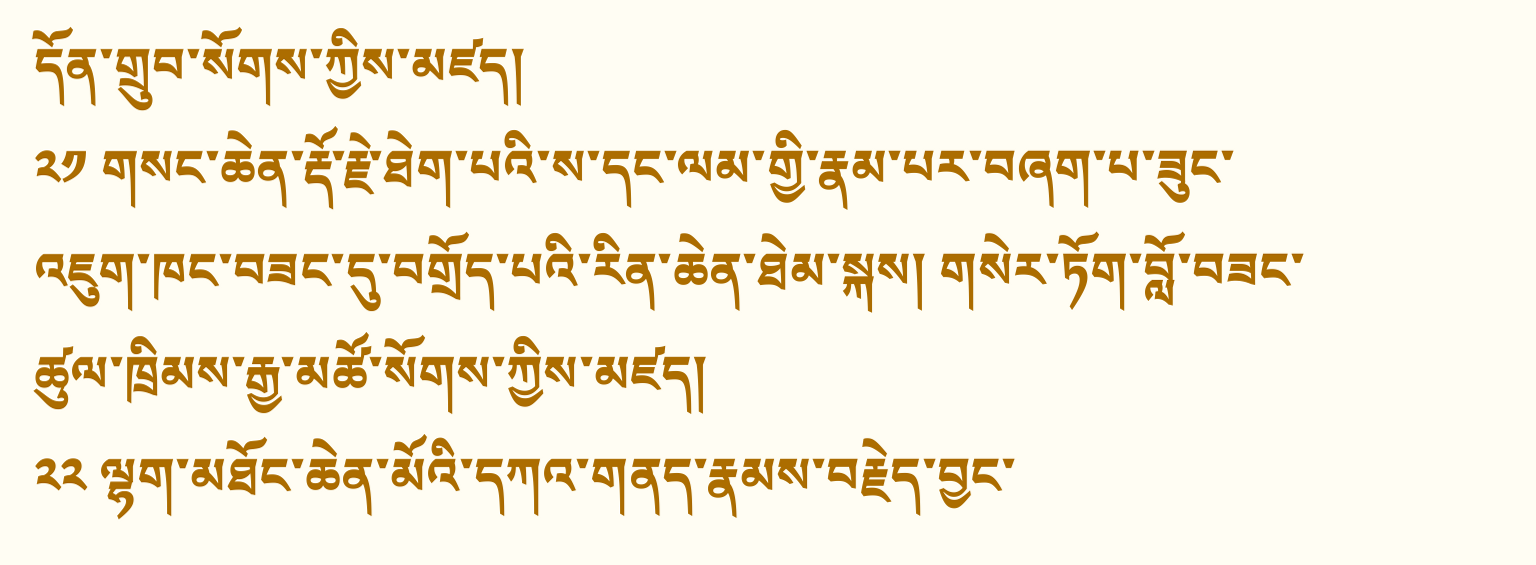དོན་གྲུབ་སོགས་ཀྱིས་མཛད།
༢༡ གསང་ཆེན་རྡོ་རྗེ་ཐེག་པའི་ས་དང་ལམ་གྱི་རྣམ་པར་བཞག་པ་ཟུང་འཇུག་ཁང་བཟང་དུ་བགྲོད་པའི་རིན་ཆེན་ཐེམ་སྐས། གསེར་ཏོག་བློ་བཟང་ཚུལ་ཁྲིམས་རྒྱ་མཚོ་སོགས་ཀྱིས་མཛད།
༢༢ ལྷག་མཐོང་ཆེན་མོའི་དཀའ་གནད་རྣམས་བརྗེད་བྱང་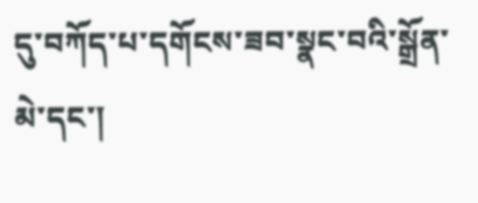དུ་བཀོད་པ་དགོངས་ཟབ་སྣང་བའི་སྒྲོན་མེ་དང་།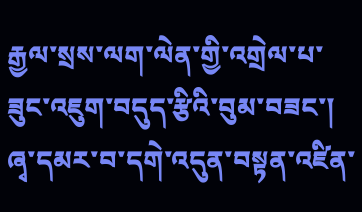རྒྱལ་སྲས་ལག་ལེན་གྱི་འགྲེལ་པ་ཟུང་འཇུག་བདུད་རྩིའི་བུམ་བཟང་། ཞྭ་དམར་བ་དགེ་འདུན་བསྟན་འཛིན་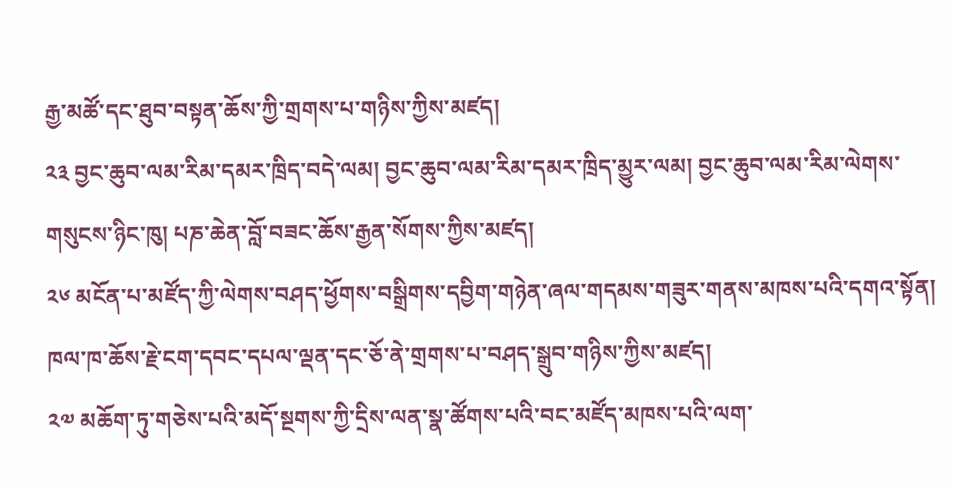རྒྱ་མཚོ་དང་ཐུབ་བསྟན་ཆོས་ཀྱི་གྲགས་པ་གཉིས་ཀྱིས་མཛད།
༢༣ བྱང་ཆུབ་ལམ་རིམ་དམར་ཁྲིད་བདེ་ལམ། བྱང་ཆུབ་ལམ་རིམ་དམར་ཁྲིད་མྱུར་ལམ། བྱང་ཆུབ་ལམ་རིམ་ལེགས་གསུངས་ཉིང་ཁུ། པཎ་ཆེན་བློ་བཟང་ཆོས་རྒྱན་སོགས་ཀྱིས་མཛད།
༢༦ མངོན་པ་མཛོད་ཀྱི་ལེགས་བཤད་ཕྱོགས་བསྒྲིགས་དབྱིག་གཉེན་ཞལ་གདམས་གཟུར་གནས་མཁས་པའི་དགའ་སྟོན། ཁལ་ཁ་ཆོས་རྗེ་ངག་དབང་དཔལ་ལྡན་དང་ཅོ་ནེ་གྲགས་པ་བཤད་སྒྲུབ་གཉིས་ཀྱིས་མཛད།
༢༧ མཆོག་ཏུ་གཅེས་པའི་མདོ་སྔགས་ཀྱི་དྲིས་ལན་སྣ་ཚོགས་པའི་བང་མཛོད་མཁས་པའི་ལག་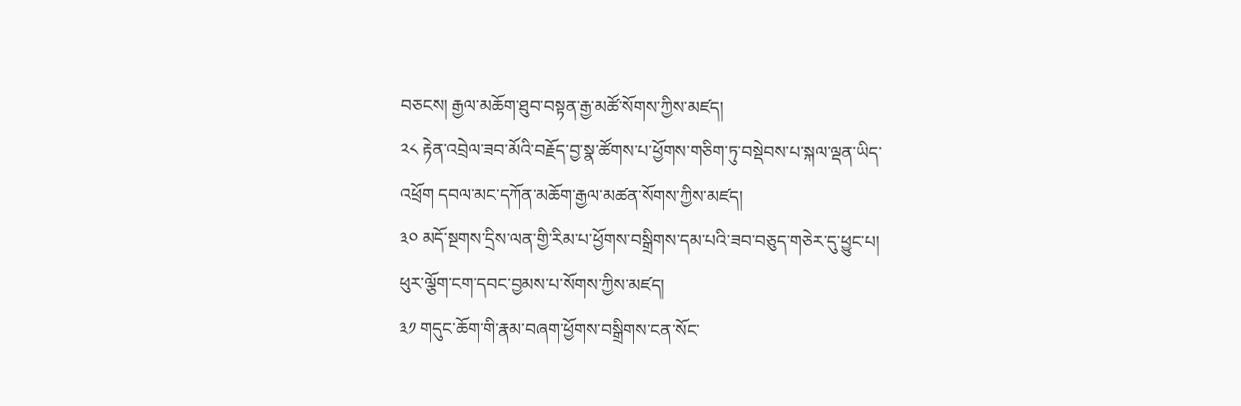བཅངས། རྒྱལ་མཆོག་ཐུབ་བསྟན་རྒྱ་མཚོ་སོགས་ཀྱིས་མཛད།
༢༨ རྟེན་འབྲེལ་ཟབ་མོའི་བརྗོད་བྱ་སྣ་ཚོགས་པ་ཕྱོགས་གཅིག་ཏུ་བསྡེབས་པ་སྐལ་ལྡན་ཡིད་འཕྲོག དབལ་མང་དཀོན་མཆོག་རྒྱལ་མཚན་སོགས་ཀྱིས་མཛད།
༣༠ མདོ་སྔགས་དྲིས་ལན་གྱི་རིམ་པ་ཕྱོགས་བསྒྲིགས་དམ་པའི་ཟབ་བཅུད་གཅེར་དུ་ཕྱུང་པ། ཕུར་ལྕོག་ངག་དབང་བྱམས་པ་སོགས་ཀྱིས་མཛད།
༣༡ གདུང་ཆོག་གི་རྣམ་བཞག་ཕྱོགས་བསྒྲིགས་ངན་སོང་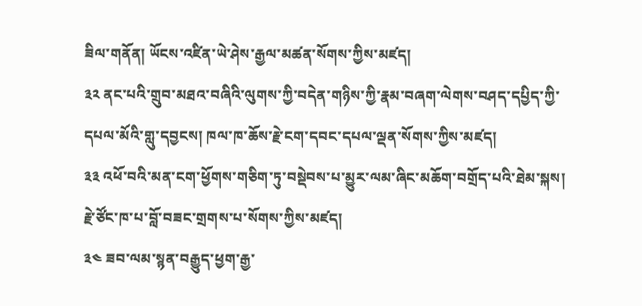ཟིལ་གནོན། ཡོངས་འཛིན་ཡེ་ཤེས་རྒྱལ་མཚན་སོགས་ཀྱིས་མཛད།
༣༢ ནང་པའི་གྲུབ་མཐའ་བཞིའི་ལུགས་ཀྱི་བདེན་གཉིས་ཀྱི་རྣམ་བཞག་ལེགས་བཤད་དཔྱིད་ཀྱི་དཔལ་མོའི་གླུ་དབྱངས། ཁལ་ཁ་ཆོས་རྗེ་ངག་དབང་དཔལ་ལྡན་སོགས་ཀྱིས་མཛད།
༣༣ འཕོ་བའི་མན་ངག་ཕྱོགས་གཅིག་ཏུ་བསྡེབས་པ་མྱུར་ལམ་ཞིང་མཆོག་བགྲོད་པའི་ཐེམ་སྐས། རྗེ་ཙོང་ཁ་པ་བློ་བཟང་གྲགས་པ་སོགས་ཀྱིས་མཛད།
༣༤ ཟབ་ལམ་སྙན་བརྒྱུད་ཕྱག་རྒྱ་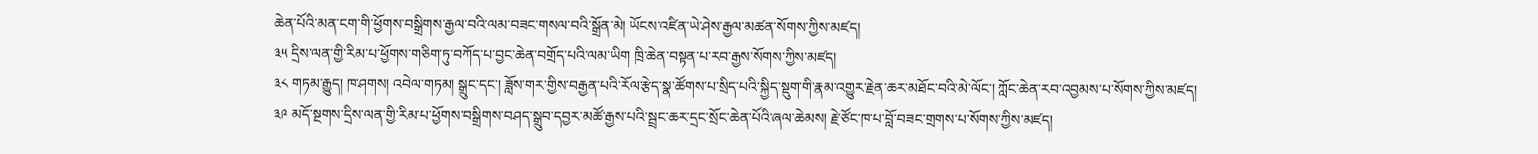ཆེན་པོའི་མན་ངག་གི་ཕྱོགས་བསྒྲིགས་རྒྱལ་བའི་ལམ་བཟང་གསལ་བའི་སྒྲོན་མེ། ཡོངས་འཛིན་ཡེ་ཤེས་རྒྱལ་མཚན་སོགས་ཀྱིས་མཛད།
༣༥ དྲིས་ལན་གྱི་རིམ་པ་ཕྱོགས་གཅིག་ཏུ་བཀོད་པ་བྱང་ཆེན་བགྲོད་པའི་ལམ་ཡིག ཁྲི་ཆེན་བསྟན་པ་རབ་རྒྱས་སོགས་ཀྱིས་མཛད།
༣༨ གཏམ་རྒྱུད། ཁ་ཤགས། འབེལ་གཏམ། སྒྲུང་དང་། ཟློས་གར་གྱིས་བརྒྱན་པའི་རོལ་རྩེད་སྣ་ཚོགས་པ་སྲིད་པའི་སྐྱིད་སྡུག་གི་རྣམ་འགྱུར་རྗེན་ཆར་མཐོང་བའི་མེ་ལོང་། ཀློང་ཆེན་རབ་འབྱམས་པ་སོགས་ཀྱིས་མཛད།
༣༩ མདོ་སྔགས་དྲིས་ལན་གྱི་རིམ་པ་ཕྱོགས་བསྒྲིགས་བཤད་སྒྲུབ་དབྱར་མཚོ་རྒྱས་པའི་སྦྲང་ཆར་དྲང་སྲོང་ཆེན་པོའི་ཞལ་ཆེམས། རྗེ་ཙོང་ཁ་པ་བློ་བཟང་གྲགས་པ་སོགས་ཀྱིས་མཛད།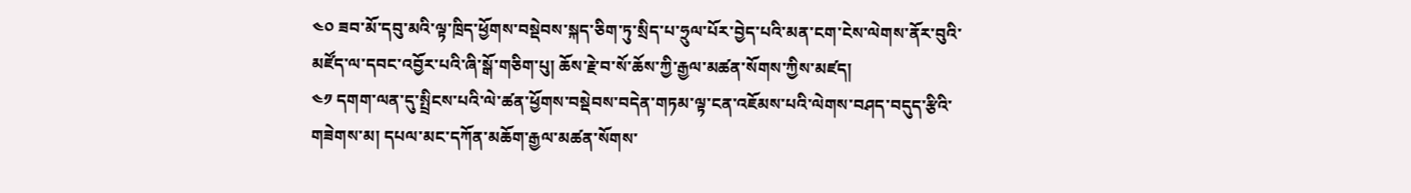༤༠ ཟབ་མོ་དབུ་མའི་ལྟ་ཁྲིད་ཕྱོགས་བསྡེབས་སྐད་ཅིག་ཏུ་སྲིད་པ་ཧྲུལ་པོར་བྱེད་པའི་མན་ངག་ངེས་ལེགས་ནོར་བུའི་མཛོད་ལ་དབང་འབྱོར་པའི་ཞི་སྒོ་གཅིག་པུ། ཆོས་རྗེ་བ་སོ་ཆོས་ཀྱི་རྒྱལ་མཚན་སོགས་ཀྱིས་མཛད།
༤༡ དགག་ལན་དུ་སྤྲིངས་པའི་ལེ་ཚན་ཕྱོགས་བསྡེབས་བདེན་གཏམ་ལྟ་ངན་འཇོམས་པའི་ལེགས་བཤད་བདུད་རྩིའི་གཟེགས་མ། དཔལ་མང་དཀོན་མཆོག་རྒྱལ་མཚན་སོགས་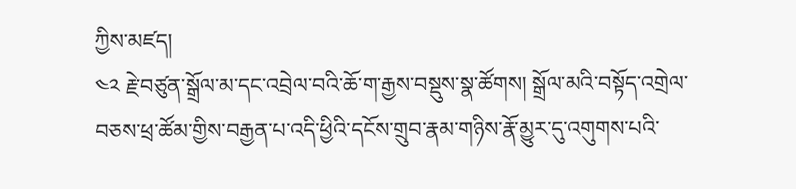ཀྱིས་མཛད།
༤༢ རྗེ་བཙུན་སྒྲོལ་མ་དང་འབྲེལ་བའི་ཆོ་ག་རྒྱས་བསྡུས་སྣ་ཚོགས། སྒྲོལ་མའི་བསྟོད་འགྲེལ་བཅས་ཕྲ་ཚོམ་གྱིས་བརྒྱན་པ་འདི་ཕྱིའི་དངོས་གྲུབ་རྣམ་གཉིས་རྣོ་མྱུར་དུ་འགུགས་པའི་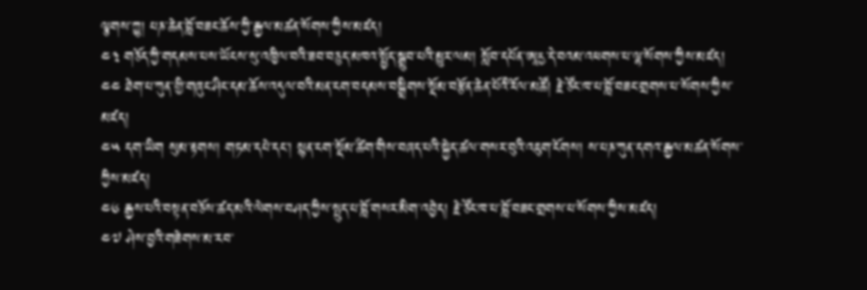ལྕགས་ཀྱུ། པཎ་ཆེན་བློ་བཟང་ཆོས་ཀྱི་རྒྱལ་མཚན་སོགས་ཀྱིས་མཛད།
༤༣ གཅོད་ཀྱི་གདམས་པས་ཡོངས་སུ་འཁྱིལ་བའི་ཟབ་བཅུད་མཁའ་སྤྱོད་སྒྲུབ་པའི་མྱུར་ལམ། སློབ་དཔོན་ཨཱརྱ་དེ་བའམ་འཕགས་པ་ལྷ་སོགས་ཀྱིས་མཛད།
༤༤ ཐེག་པ་ཀུན་གྱི་གཞུང་ཤིང་དམ་ཆོས་འདུལ་བའི་མན་ངག་བདམས་བསྒྲིགས་སྡོམ་བརྩོན་ཆེན་པོའི་རོལ་མཚོ། རྗེ་ཙོང་ཁ་པ་བློ་བཟང་གྲགས་པ་སོགས་ཀྱིས་མཛད།
༤༥ དག་ཡིག སུམ་རྟགས། གཏམ་དཔེ་དང་། སྙན་ངག་སྡོམ་ཚིག་གིས་བཞད་པའི་སྐྱེད་ཚལ་གསར་བུའི་འཇུག་ངོགས། ས་པཎ་ཀུན་དགའ་རྒྱལ་མཚན་སོགས་ཀྱིས་མཛད།
༤༦ རྒྱས་པའི་བསྟན་བཅོས་ཚད་མའི་ལེགས་བཤད་ཀྱིས་སྤུད་པ་བློ་གསར་མིག་འབྱེད། རྗེ་ཙོང་ཁ་པ་བློ་བཟང་གྲགས་པ་སོགས་ཀྱིས་མཛད།
༤༧ ཤེས་བྱའི་གཟེགས་མ་རབ་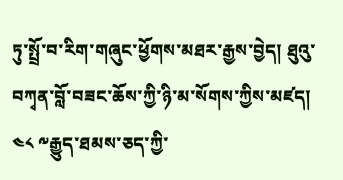ཏུ་སྤྲོ་བ་རིག་གཞུང་ཕྱོགས་མཐར་རྒྱས་བྱེད། ཐུའུ་བཀྭན་བློ་བཟང་ཆོས་ཀྱི་ཉི་མ་སོགས་ཀྱིས་མཛད།
༤༨ ༸རྒྱུད་ཐམས་ཅད་ཀྱི་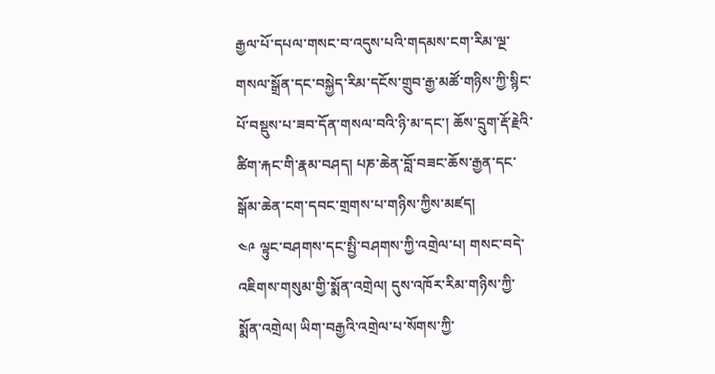རྒྱལ་པོ་དཔལ་གསང་བ་འདུས་པའི་གདམས་ངག་རིམ་ལྔ་གསལ་སྒྲོན་དང་བསྐྱེད་རིམ་དངོས་གྲུབ་རྒྱ་མཚོ་གཉིས་ཀྱི་སྙིང་པོ་བསྡུས་པ་ཟབ་དོན་གསལ་བའི་ཉི་མ་དང་། ཆོས་དྲུག་རྡོ་རྗེའི་ཚིག་རྐང་གི་རྣམ་བཤད། པཎ་ཆེན་བློ་བཟང་ཆོས་རྒྱན་དང་སྒོམ་ཆེན་ངག་དབང་གྲགས་པ་གཉིས་ཀྱིས་མཛད།
༤༩ ལྟུང་བཤགས་དང་སྤྱི་བཤགས་ཀྱི་འགྲེལ་པ། གསང་བདེ་འཇིགས་གསུམ་གྱི་སྨོན་འགྲེལ། དུས་འཁོར་རིམ་གཉིས་ཀྱི་སྨོན་འགྲེལ། ཡིག་བརྒྱའི་འགྲེལ་པ་སོགས་ཀྱི་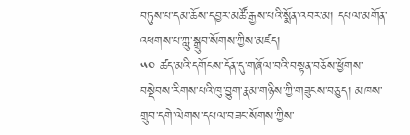བཏུས་པ་དམ་ཆོས་དབྱར་མཚོ་རྒྱས་པའི་སྨོན་འབར་མ། དཔལ་མགོན་འཕགས་པ་ཀླུ་སྒྲུབ་སོགས་ཀྱིས་མཛད།
༥༠ ཚད་མའི་དགོངས་དོན་དུ་གཞོལ་བའི་བསྟན་བཅོས་ཕྱོགས་བསྡེབས་རིགས་པའི་ཁུ་བྱུག་རྣམ་གཉིས་ཀྱི་གཟུངས་བཅུད། མཁས་གྲུབ་དགེ་ལེགས་དཔལ་བཟང་སོགས་ཀྱིས་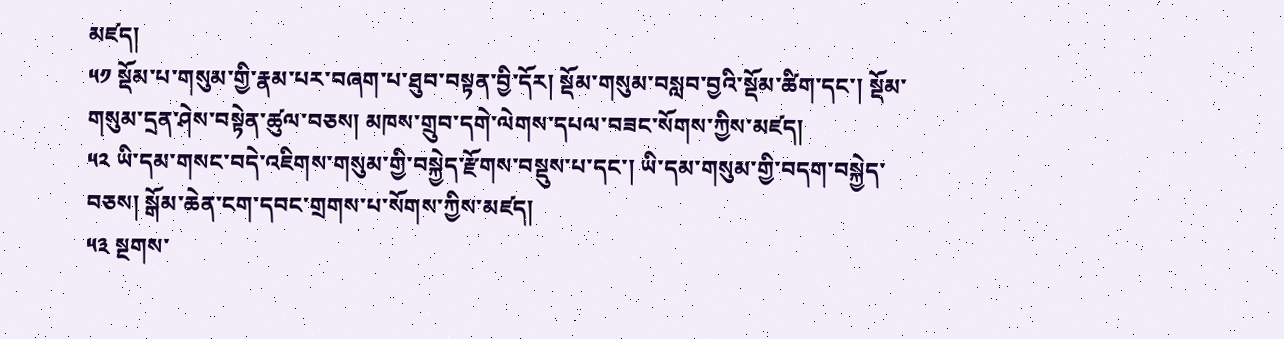མཛད།
༥༡ སྡོམ་པ་གསུམ་གྱི་རྣམ་པར་བཞག་པ་ཐུབ་བསྟན་བྱི་དོར། སྡོམ་གསུམ་བསླབ་བྱའི་སྡོམ་ཚིག་དང་། སྡོམ་གསུམ་དྲན་ཤེས་བསྟེན་ཚུལ་བཅས། མཁས་གྲུབ་དགེ་ལེགས་དཔལ་བཟང་སོགས་ཀྱིས་མཛད།
༥༢ ཡི་དམ་གསང་བདེ་འཇིགས་གསུམ་གྱི་བསྐྱེད་རྫོགས་བསྡུས་པ་དང་། ཡི་དམ་གསུམ་གྱི་བདག་བསྐྱེད་བཅས། སྒོམ་ཆེན་ངག་དབང་གྲགས་པ་སོགས་ཀྱིས་མཛད།
༥༣ སྔགས་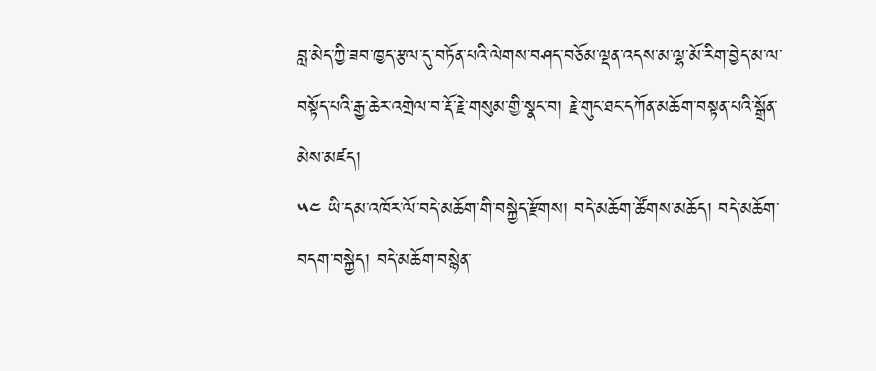བླ་མེད་ཀྱི་ཟབ་ཁྱད་རྩལ་དུ་བཏོན་པའི་ལེགས་བཤད་བཅོམ་ལྡན་འདས་མ་ལྷ་མོ་རིག་བྱེད་མ་ལ་བསྟོད་པའི་རྒྱ་ཆེར་འགྲེལ་བ་རྡོ་རྗེ་གསུམ་གྱི་སྣང་བ། རྗེ་གུང་ཐང་དཀོན་མཆོག་བསྟན་པའི་སྒྲོན་མེས་མཛད།
༥༤ ཡི་དམ་འཁོར་ལོ་བདེ་མཆོག་གི་བསྐྱེད་རྫོགས། བདེ་མཆོག་ཚོགས་མཆོད། བདེ་མཆོག་བདག་བསྐྱེད། བདེ་མཆོག་བསྙེན་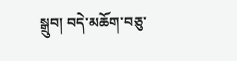སྒྲུབ། བདེ་མཆོག་བཅུ་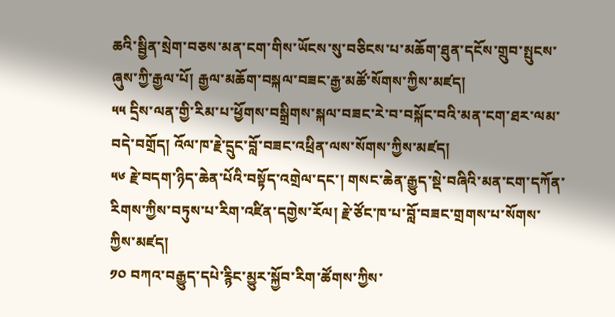ཆའི་སྦྱིན་སྲེག་བཅས་མན་ངག་གིས་ཡོངས་སུ་བཅིངས་པ་མཆོག་ཐུན་དངོས་གྲུབ་སྤུངས་ཞུས་ཀྱི་རྒྱལ་པོ། རྒྱལ་མཆོག་བསྐལ་བཟང་རྒྱ་མཚོ་སོགས་ཀྱིས་མཛད།
༥༥ དྲིས་ལན་གྱི་རིམ་པ་ཕྱོགས་བསྒྲིགས་སྐལ་བཟང་རེ་བ་བསྐོང་བའི་མན་ངག་ཐར་ལམ་བདེ་བགྲོད། འོལ་ཁ་རྗེ་དྲུང་བློ་བཟང་འཕྲིན་ལས་སོགས་ཀྱིས་མཛད།
༥༦ རྗེ་བདག་ཉིད་ཆེན་པོའི་བསྟོད་འགྲེལ་དང་། གསང་ཆེན་རྒྱུད་སྡེ་བཞིའི་མན་ངག་དཀོན་རིགས་ཀྱིས་བཏུས་པ་རིག་འཛིན་དགྱེས་རོལ། རྗེ་ཙོང་ཁ་པ་བློ་བཟང་གྲགས་པ་སོགས་ཀྱིས་མཛད།
༡༠ བཀའ་བརྒྱུད་དཔེ་རྙིང་མྱུར་སྐྱོབ་རིག་ཚོགས་ཀྱིས་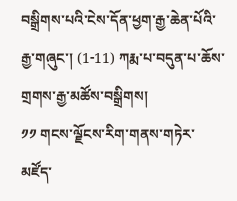བསྒྲིགས་པའི་ངེས་དོན་ཕྱག་རྒྱ་ཆེན་པོའི་རྒྱ་གཞུང་། (1-11) ཀརྨ་པ་བདུན་པ་ཆོས་གྲགས་རྒྱ་མཚོས་བསྒྲིགས།
༡༡ གངས་ལྗོངས་རིག་གནས་གཏེར་མཛོད་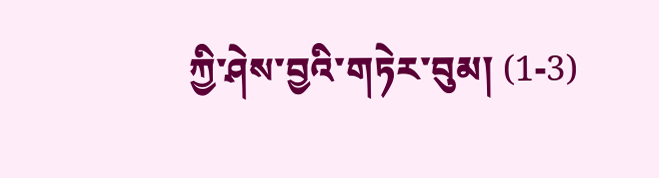ཀྱི་ཤེས་བྱའི་གཏེར་བུམ། (1-3)